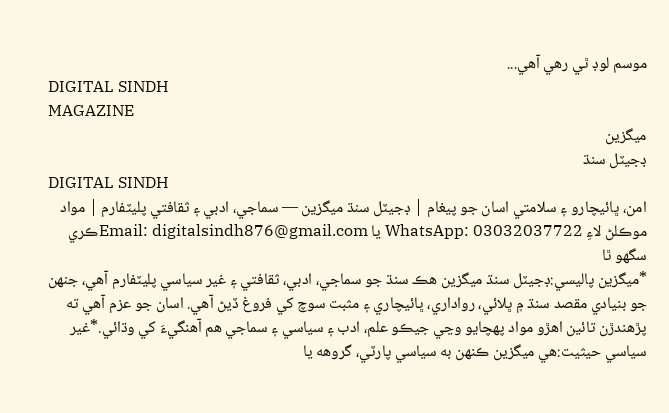موسم لوڊ ٿي رهي آهي...
DIGITAL SINDH
MAGAZINE
ميگزين
ڊجيٽل سنڌ
DIGITAL SINDH
امن، ڀائيچارو ۽ سلامتي اسان جو پيغام | ڊجيٽل سنڌ ميگزين — سماجي، ادبي ۽ ثقافتي پليٽفارم | مواد موڪلڻ لاءِ WhatsApp: 03032037722 يا Email: digitalsindh876@gmail.comڪري سگهو ٿا
*ميگزين پاليسي:ڊجيٽل سنڌ ميگزين هڪ سنڌ جو سماجي، ادبي، ثقافتي ۽ غير سياسي پليٽفارم آهي، جنهن جو بنيادي مقصد سنڌ ۾ ڀلائي، رواداري، ڀائيچاري ۽ مثبت سوچ کي فروغ ڏيڻ آهي. اسان جو عزم آهي ته پڙهندڙن تائين اهڙو مواد پهچايو وڃي جيڪو علم، ادب ۽ سياسي ۽ سماجي هم آهنگيءَ کي وڌائي.*غير سياسي حيثيت:هي ميگزين ڪنهن به سياسي پارٽي، گروهه يا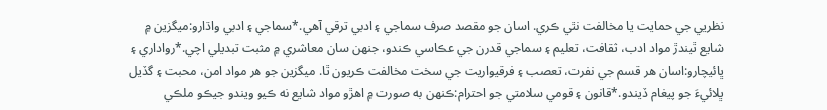نظريي جي حمايت يا مخالفت نٿي ڪري. اسان جو مقصد صرف سماجي ۽ ادبي ترقي آهي.*سماجي ۽ ادبي واڌارو:ميگزين ۾ شايع ٿيندڙ مواد ادب، ثقافت، تعليم ۽ سماجي قدرن جي عڪاسي ڪندو، جنهن سان معاشري ۾ مثبت تبديلي اچي.*رواداري ۽ ڀائيچارو:اسان هر قسم جي نفرت، تعصب ۽ فرقيواريت جي سخت مخالفت ڪريون ٿا. ميگزين جو هر مواد امن، محبت ۽ گڏيل ڀلائيءَ جو پيغام ڏيندو.*قانون ۽ قومي سلامتي جو احترام:ڪنهن به صورت ۾ اهڙو مواد شايع نه ڪيو ويندو جيڪو ملڪي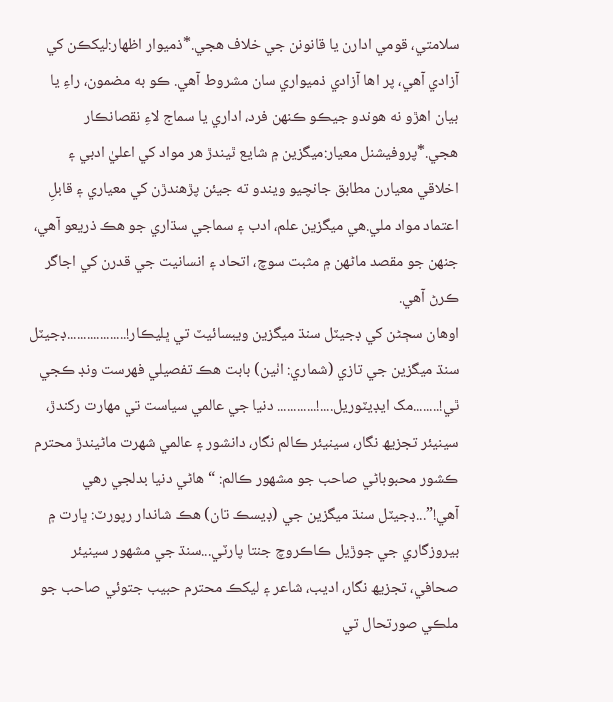سلامتي، قومي ادارن يا قانونن جي خلاف هجي.*ذميوار اظهار:ليکڪن کي آزادي آهي، پر اها آزادي ذميواري سان مشروط آهي. ڪو به مضمون، راءِ يا بيان اهڙو نه هوندو جيڪو ڪنهن فرد، اداري يا سماج لاءِ نقصانڪار هجي.*پروفيشنل معيار:ميگزين ۾ شايع ٿيندڙ هر مواد کي اعليٰ ادبي ۽ اخلاقي معيارن مطابق جانچيو ويندو ته جيئن پڙهندڙن کي معياري ۽ قابلِ اعتماد مواد ملي.هي ميگزين علم، ادب ۽ سماجي سڌاري جو هڪ ذريعو آهي، جنهن جو مقصد ماڻهن ۾ مثبت سوچ، اتحاد ۽ انسانيت جي قدرن کي اجاگر ڪرڻ آهي.
اوھان سڄڻن کي ڊجيٽل سنڌ ميگزين ويبسائيٽ تي ڀليڪار!..................ڊجيٽل سنڌ ميگزين جي تازي (شماري: اٺين) بابت ھڪ تفصيلي فھرست ونڊ ڪجي ٿي!........مک ايڊيٽوريل....!............ دنيا جي عالمي سياست تي مھارت رکندڙ، سينيئر تجزيھ نگار، سينيئر ڪالم نگار، دانشور ۽ عالمي شھرت ماڻيندڙ محترم ڪشور محبوباڻي صاحب جو مشھور ڪالم: “ھاڻي دنيا بدلجي رھي آھي!”...ڊجيٽل سنڌ ميگزين جي (ڊيسڪ تان) ھڪ شاندار رپورٽ: ڀارت ۾ بيروزگاري جي جوڙيل ڪاڪروچ جنتا پارٽي...سنڌ جي مشھور سينيئر صحافي، تجزيھ نگار، اديب، شاعر ۽ ليکڪ محترم حبيب جتوئي صاحب جو ملڪي صورتحال تي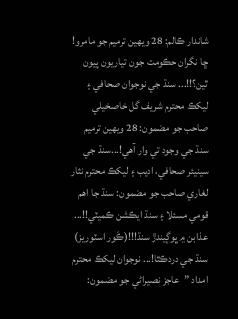شاندار ڪالم: 28 ويھين ترميم جو مامرو! ڇا نگران حڪومت جون تياريون پيون ٿين؟!!... سنڌ جي نوجوان صحافي ۽ ليکڪ محترم شريف گل خاصخيلي صاحب جو مضمون: 28 ويھين ترميم سنڌ جي وجود تي وار آھي!...سنڌ جي سينيئر صحافي، اديب ۽ ليکڪ محترم نثار لغاري صاحب جو مضمون: سنڌ جا اھم قومي مسئلا ۽ سنڌ ايڪشن ڪميٽي!!... عذابن ۾ ڀوڳيندڙ سنڌ!!!(ڪَور اسٽوريز) سنڌ جي دردڪٿا!... نوجوان ليکڪ محترم امداد ”عاجز نصيراڻي جو مضمون: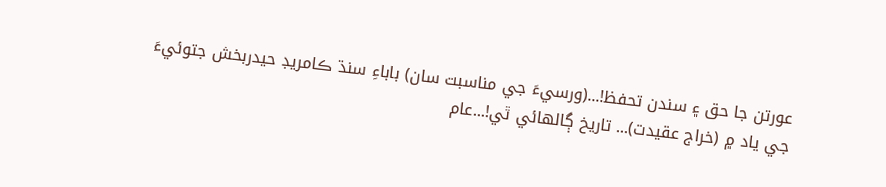عورتن جا حق ۽ سندن تحفظ!...(ورسيءَ جي مناسبت سان) باباءِ سنڌ ڪامريڊ حيدربخش جتوئيءَ جي ياد ۾ (خراج عقيدت)... تاريخ ڳالھائي ٿي!...عام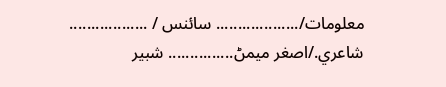معلومات/................... سائنس / .................. شاعري./اصغر ميمڻ............... شبير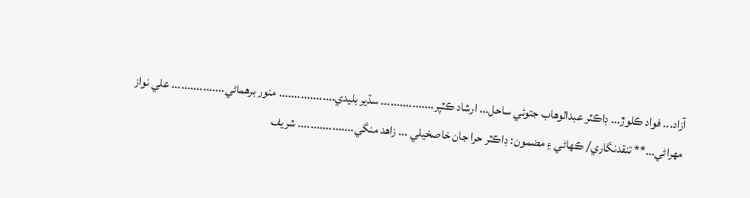آزاد... فواد ڪلوڙ... ڊاڪٽر عبدالوھاب جتوئي ساحل... ارشاد ڪٽپر................. سڌير بليدي.................. منور برھماڻي................. علي نواز مھراڻي...** تنقدنگاري/ ڪھاڻي ۽ مضمون: ڊاڪٽر حرا جان خاصخيلي ... زاھد منگي.................. شريف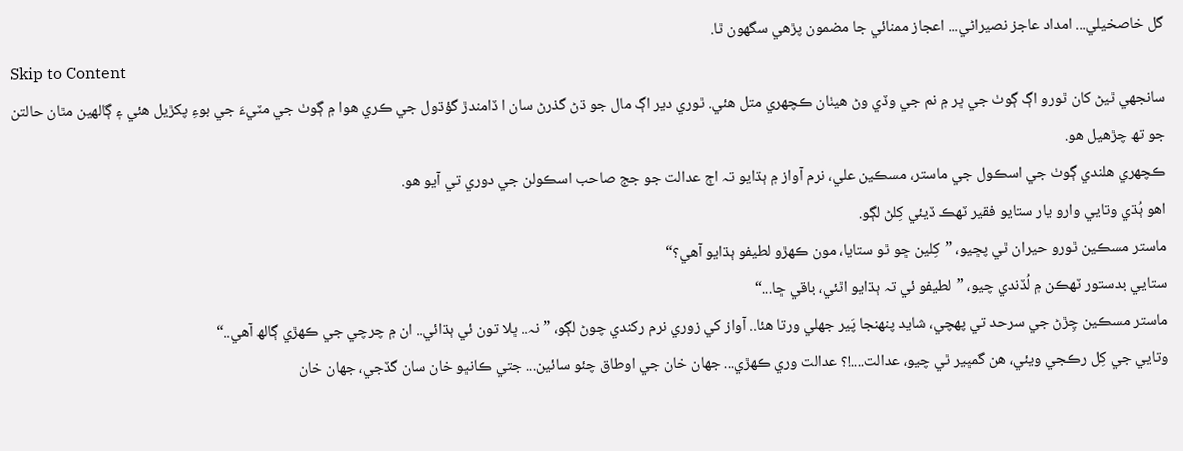گل خاصخيلي... امداد عاجز نصيراڻي... اعجاز ممنائي جا مضمون پڙھي سگھون ٿا.
Skip to Content
سانجهي ٿيڻ کان ٿورو اڳ ڳوٺ جي ڀر ۾ نم جي وڏي وڻ ھيٺان ڪچھري متل ھئي. ٿوري دير اڳ مال جو ڌڻ گذرڻ سان ا ڏامندڙ گؤڌول جي ڪري هوا ۾ ڳوٺ جي مٽيءَ جي بوءِ پکڙيل هئي ۽ ڳالھين مٿان حالتن جو تھ چڙھيل ھو.
ڪچھري ھلندي ڳوٺ جي اسڪول جي ماستر، مسڪين علي، نرم آواز ۾ ٻڌايو تہ اڄ عدالت جو جج صاحب اسڪولن جي دوري تي آيو ھو.
اھو ٻُڌي وتايي وارو يار ستايو فقير ٽھڪ ڏيئي کِلڻ لڳو.
ماستر مسڪين ٿورو حيران ٿي پڇيو، ”کِلين ڇو ٿو ستايا، مون ڪھڙو لطيفو ٻڌايو آھي؟“
ستايي بدستور ٽھڪن ۾ لُڏندي چيو، ”لطيفو ئي تہ ٻڌايو اٿئي، باقي ڇا...“
ماستر مسڪين چِڙڻ جي سرحد تي پھچي، شايد پنھنجا پَير جهلي ورتا ھئا.. آواز کي زوري نرم رکندي چوڻ لڳو، ”نہ.. ڀلا تون ئي ٻڌائي.. ان ۾ چرچي جي ڪھڙي ڳالھ آھي..“
وتايي جي کِل رڪجي ويئي، ھن گمڀير ٿي چيو، عدالت....!؟ عدالت وري ڪھڙي... جھان خان جي اوطاق چئو سائين... جتي ڪانڀو خان سان گڏجي، جھان خان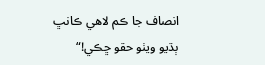انصاف جا ڪم لاھي ڪانڀ ٻڌيو ويٺو حقو ڇڪي!“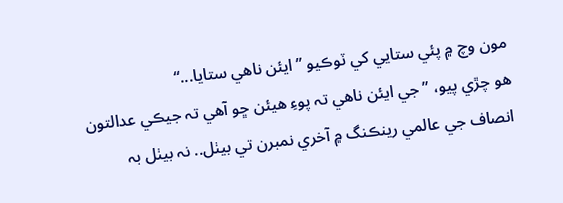مون وچ ۾ پئي ستايي کي ٽوڪيو ”ايئن ناھي ستايا...“
ھو چڙي پيو، ”جي ايئن ناھي تہ پوءِ ھيئن ڇو آهي تہ جيڪي عدالتون انصاف جي عالمي رينڪنگ ۾ آخري نمبرن تي بيٺل.. نہ بيٺل بہ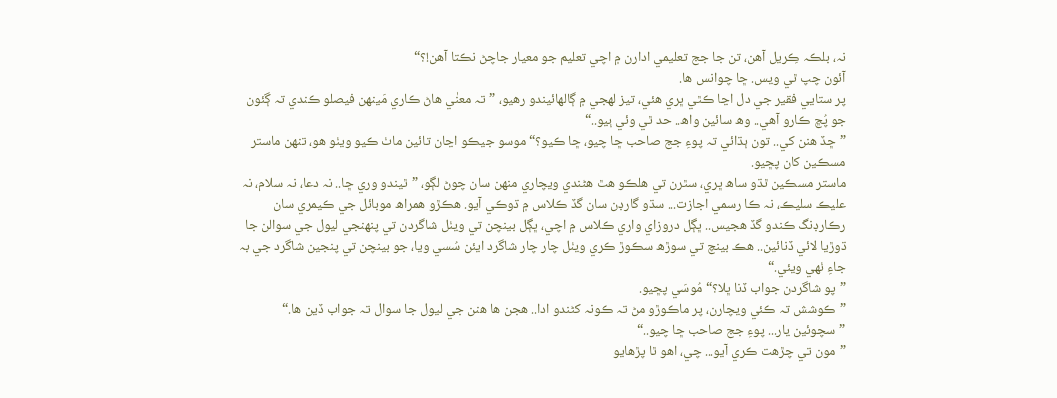نہ، بلڪہ ڪِريل آھن، تن جا جج تعليمي ادارن ۾ اچي تعليم جو معيار جاچڻ نڪتا آھن!؟“
آئون چپ ٿي ويس. ڇا چوانس ھا.
پر ستايي فقير جي دل اڃا ڪٿي ڀري ھئي، تيز لھجي ۾ ڳالھائيندو رھيو، ”تہ معنٰي ھاڻ ڪاري مَينھن فيصلو ڪندي تہ ڳئون جو پُڇ ڪارو آھي.. وھ سائين واھ.. حد ٿي وئي ٻيو..“
”ڇڏ ھنن کي.. تون ٻڌائي تہ پوءِ جج صاحب ڇا چيو، ڇا ڪيو؟“ موسو جيڪو اڃان تائين ماٺ ڪيو ويٺو هو، تنھن ماستر مسڪين کان پڇيو.
ماستر مسڪين ٿڌو ساھ ڀري، سٿرن تي ھلڪو ھٿ ھڻندي ويچاري منھن سان چوڻ لڳو، ”ٿيندو وري ڇا.. نہ دعا، نہ سلام، نہ عليڪ سليڪ، نہ ڪا رسمي اجازت... سڌو گارڊن سان گڏ ڪلاس ۾ ڌوڪي آيو. ھڪڙو ھمراھ موبائل جي ڪيمري سان رڪارڊنگ ڪندو گڏ ھجيس.. ڀڳل دروزاي واري ڪلاس ۾ اچي، ڀڳل بينچن تي ويٺل شاگردن تي پنھنجي ليول جي سوالن جا ڌوڙيا لائي ڏنائين.. ھڪ بينچ تي سوڙھ سڪوڙ ڪري ويٺل چار چار شاگرد ايئن سُسي ويا، جو بينچن تي پنجين شاگرد جي بہ جاءِ ٺھي ويئي.“
”پو شاگردن جواب ڏنا ڀلا؟“ مُوسَي پڇيو.
”ڪوشش تہ ڪئي ويچارن، پر ماڪوڙو مڻ تہ ڪونہ کڻندو ادا.. ھجن ھا ھنن جي ليول جا سوال تہ جواب ڏين ھا.“
”سچوئين يار... پوءِ جج صاحب ڇا چيو..“
”مون تي چڙھت ڪري آيو... چي، اھو ٿا پڙھايو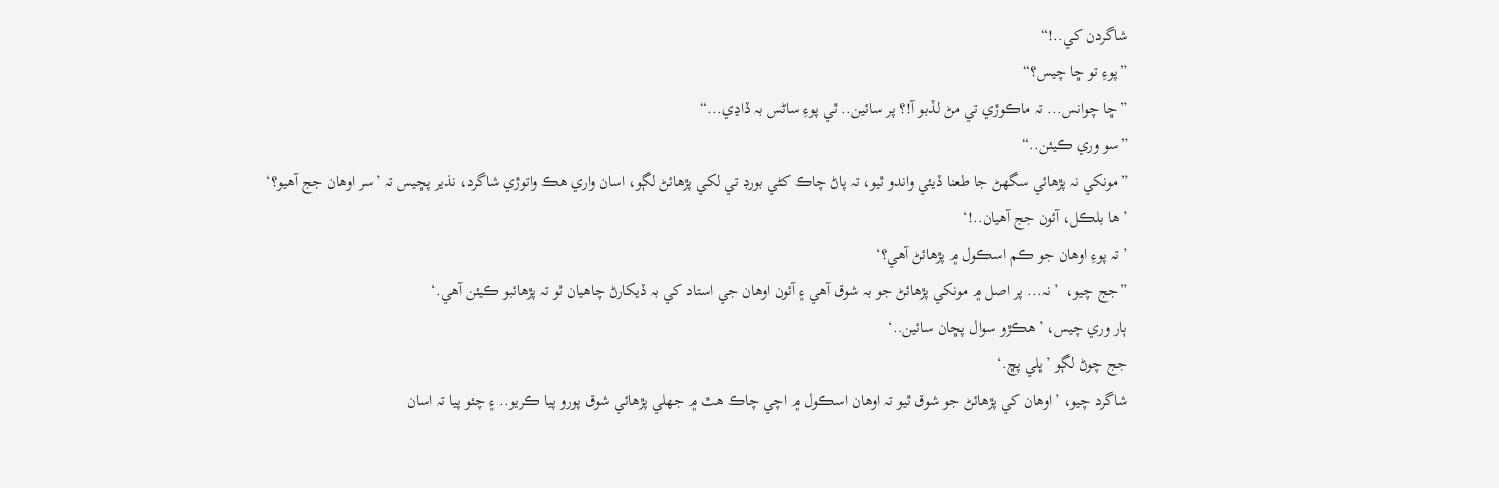شاگردن کي..!“
”پوءِ تو ڇا چيس؟“
”ڇا چوانس... تہ ماڪوڙي تي مڻ لڏبو آ!؟ پر سائين.. ٿي پوءِ ساڻس بہ ڏاڍي...“
”سو وري ڪيئن..“
”مونکي نہ پڙھائي سگهڻ جا طعنا ڏيئي واندو ٿيو، تہ پاڻ چاڪ کڻي بورڊ تي لکي پڙھائڻ لڳو، اسان واري ھڪ واتوڙي شاگرد، نذير پڇيس تہ ’سر اوھان جج آھيو؟‘
’ھا بلڪل، آئون جج آھيان..!‘
’تہ پوءِ اوھان جو ڪم اسڪول ۾ پڙھائڻ آھي؟‘
”جج چيو،  ’نہ... پر اصل ۾ مونکي پڙھائڻ جو بہ شوق آھي ۽ آئون اوھان جي استاد کي بہ ڏيکارڻ چاھيان ٿو تہ پڙھائبو ڪيئن آھي.‘
ٻار وري چيس، ’ھڪڙو سوال پڇان سائين..‘
جج چوڻ لڳو ’ڀلي پڇ.‘
شاگرد چيو، ’اوھان کي پڙھائڻ جو شوق ٿيو تہ اوھان اسڪول ۾ اچي چاڪ ھٿ ۾ جهلي پڙھائي شوق پورو پيا ڪريو.. ۽ چئو پيا تہ اسان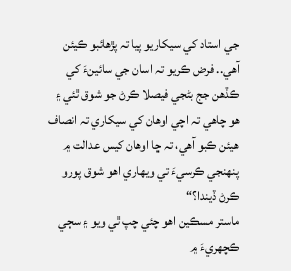جي استاد کي سيکاريو پيا تہ پڙھائبو ڪيئن آهي.. فرض ڪريو تہ اسان جي سائينءَ کي ڪڏھن جج بڻجي فيصلا ڪرڻ جو شوق ٿئي ۽ ھو چاھي تہ اچي اوھان کي سيکاري تہ انصاف ھيئن ڪبو آهي، تہ ڇا اوھان کيس عدالت ۾ پنھنجي ڪرسيءَ تي ويهاري اھو شوق پورو ڪرڻ ڏيندا؟“
ماستر مسڪين اھو چئي چپ ٿي ويو ۽ سڄي ڪچھريءَ ۾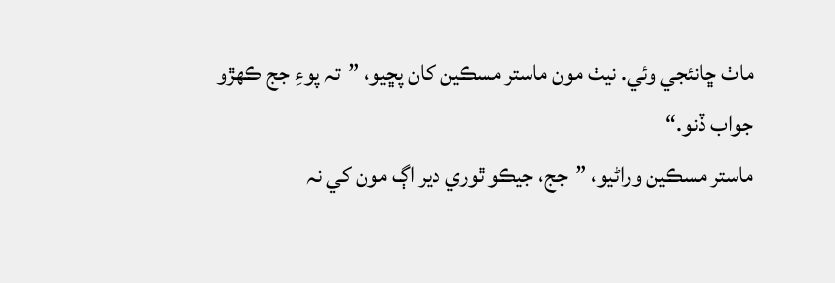ماٺ ڇانئجي وئي. نيٺ مون ماستر مسڪين کان پڇيو، ”تہ پوءِ جج ڪھڙو جواب ڏنو.“
ماستر مسڪين وراڻيو، ”جج، جيڪو ٿوري دير اڳ مون کي نہ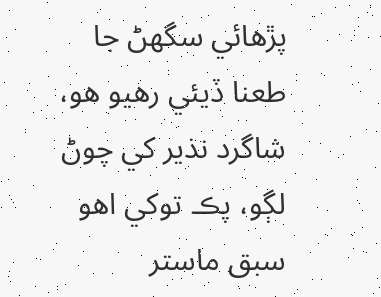پڙھائي سگهڻ جا طعنا ڏيئي رھيو ھو، شاگرد نذير کي چوڻ لڳو، پڪ توکي اھو سبق ماستر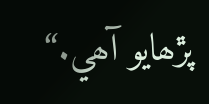پڙھايو آھي.“